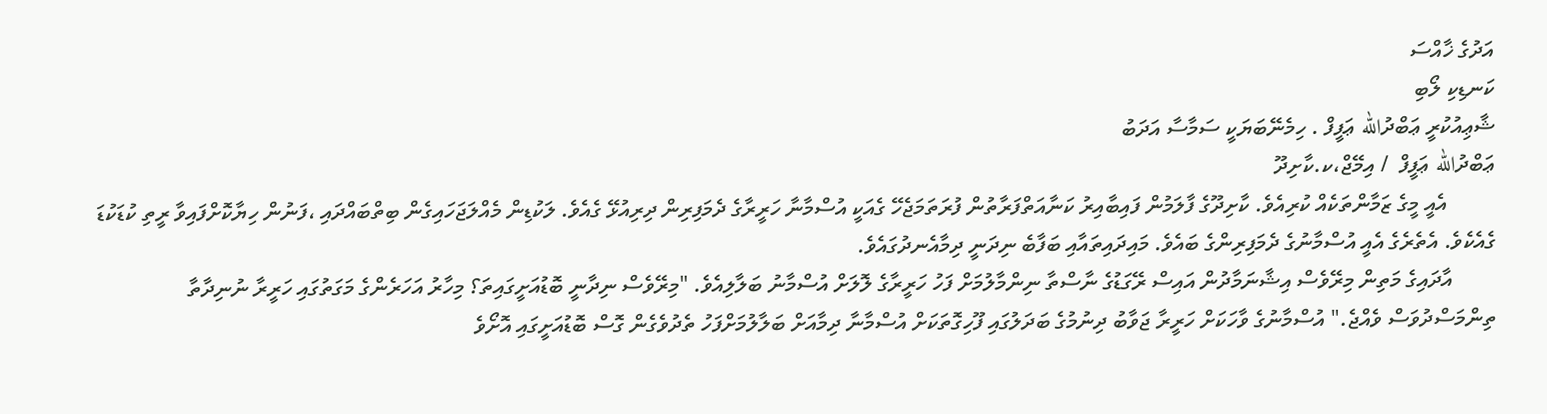އަދުގެ ޚާއްސަ
ކަނޑިކި ލޯބި
ޝާޢިއުކުރީ ޢަބްދުالله ޢަފީފް . ހިމެނޭބަޔަކީ ސަމާސާ އަދަބު
ޢަބްދުالله ޢަފީފް  / އިމޭޖް،ކ.ކާށިދޫ
         އެއީ މީގެ ޒަމާންތަކެއް ކުރިއެވެ. ކާށިދޫގެ ފާލަމުން ފައިބާއިރު ކަނާއަތްފަރާތުން ފުރަތަމަޖެހޭ ގެއަކީ އުސްމާނާ ހަރީރާގެ ދެމަފިރިން ދިރިއުޅޭ ގެއެވެ. ލަކުޑިން މެއްލަޖަހައިގެން ބިތްބައްދައި ،ފަނުން ހިޔާކޮށްފައިވާ ރީތި ކުޑަކުޑަ ގެއެކެވެ. އެތެރެގެ އެއީ އުސްމާނުގެ ދެމަފިރިންގެ ބައެވެ. މައިދައިތައާއި ބަފާބެ ނިދަނީ ދިމާއެނދުގައެވެ.
        އާދައިގެ މަތިން މިރޭވެސް އިޝާނަމާދުން އައިސް ރޭގަޑުގެ ނާސްތާ ނިންމާލުމަށް ފަހު ހަރީރާގެ ލޮލަށް އުސްމާނު ބަލާލިއެވެ. "މިރޭވެސް ނިދާނީ ބޮޑުއަށީގައިތަ؟ މިހާރު އަހަރެންގެ މަގަތުގައި ހަރީރާ ނުނިދާތާ ތިންމަސްދުވަސް ވެއްޖެ." އުސްމާނުގެ ވާހަކަށް ހަރީރާ ޖަވާބު ދިނުމުގެ ބަދަލުގައި ފޫހިގޮތަކަށް އުސްމާނާ ދިމާއަށް ބަލާލުމަށްފަހު ތެދުވެގެން ގޮސް ބޮޑުއަށީގައި އޮށޯވެ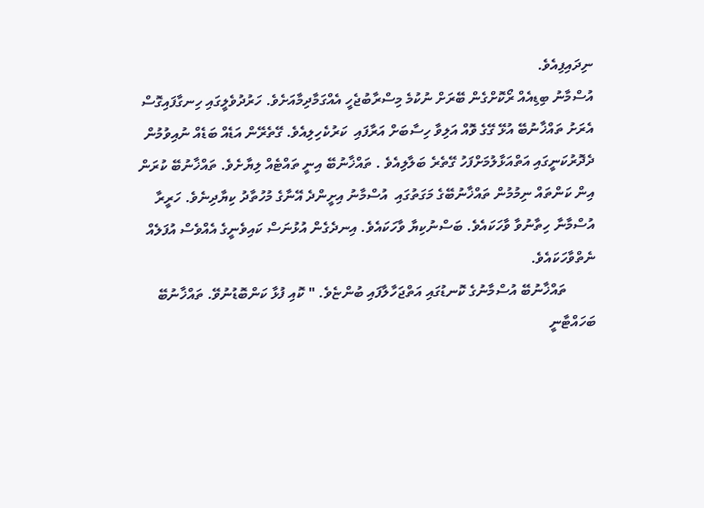ނިދައިފިއެވެ.
އުސްމާނު ބިޑިއެއް ރޯކޮށްގެން ބޭރަށް ނުކުމެ މިސްރާބުޖެހީ އެއްގަމާދިމާއަށެވެ. ހަރުދުވެލީގައި ހިނގާފައިގޮސް އެރަށު ތައްޚާނުބޭ އުޅޭ ގޭގެ ވޮއް އަލިވާ ހިސާބަށް އަރާފައި  ކަރުކެހިލިއެވެ. ގޭތެރޭން އަޑެއް ބަޑެއް ނުއިވުމުން ދެދޮރުކަނީގައި އަތްއަޅާލުމަށްފަހު ގޭތެރެ ބަލާލިއެވެ . ތައްޚާނުބޭ އިނީ ތައްޓެއް ލިޔާށެވެ. ތައްޚާނުބޭ ކުރަން އިން ކަންތައް ނިމުމުން ތައްޚާނުބޭގެ މަގަތުގައި  އުސްމާނު އިށީންދެ އޭނާގެ މުހުތާދު ކިޔާދިނެވެ. ހަރީރާ އުސްމާނާ ހިތާނުވާ ވާހަކައެވެ. ބަސްނުކިޔާ ވާހަކައެވެ. އިނދެގެން އުޅުނަސް ކައިވެނީގެ އެއްވެސް އުފަލެއް ނެތްވާހަކައެވެ.
        ތައްޚާނުބޭ އުސްމާނުގެ ކޮނޑުގައި އަތްޖަހާލާފައި ބުންޏެވެ. " ކޮއި ފުޅާ ކަންބޮޑުނުވޭ. ތައްޚާނުބޭ ބަހައްޓާނީ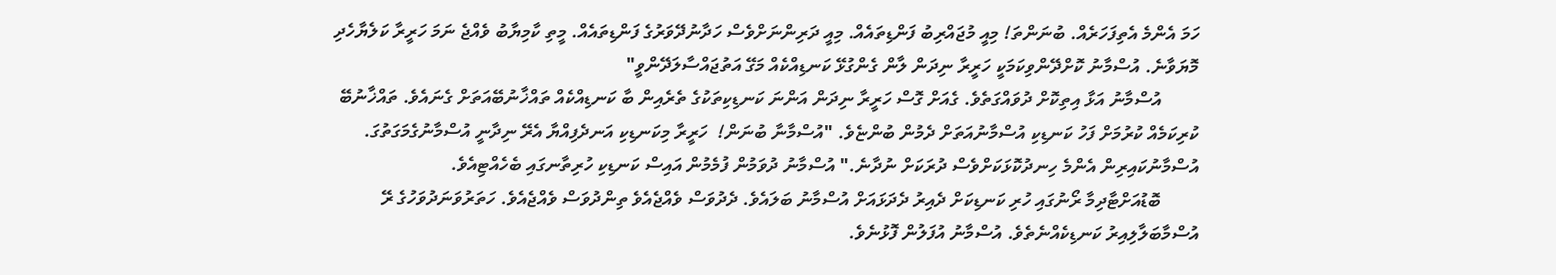ހަމަ އެންމެ އެތިފަހަރެއް. ބުނަންތަ! މިއީ މުޖައްރިބު ފަންޑިތައެއް. މިއީ ދަރިންނަށްވެސް ހަދާނުދޭވަރުގެ ފަންޑިތައެއް. މީތި ކާމިޔާބު ވެއްޖެ ނަމަ ހަރީރާ ކަލެޔާހެދި މޮޔަވާނެ. އުސްމާނު ކޮށްދޭންވިކަމަކީ ހަރީރާ ނިދަން ލާން ގެންގުޅޭ ކަނޑިއްކެއް މަގޭ އަތުޖައްސާލަދޭންވީ"
        އުސްމާނު އަޅާ އިތިކޮށް ދުވައްގަތެވެ. ގެއަށް ގޮސް ހަރީރާ ނިދަން އަންނަ ކަނޑިކިތަކުގެ ތެރެއިން ބާ ކަނޑިއްކެއް ތައްޚާނުބޭއަތަށް ގެނައެވެ. ތައްޚާނުބޭ ކުރިކަމެއް ކުރުމަށް ފަހު ކަނޑިކި އުސްމާނުއަތަށް ދެމުން ބުންޏެވެ. "އުސްމާނާ ބުނަން!  ހަރީރާ މިކަނޑިކި އަނދެފިއްޔާ އެރޭ ނިދާނީ އުސްމާނުގެމަގަތުގަ. އުސްމާނުކައިރިން އެންމެ ހިނދުކޮޅަކަށްވެސް ދުރަކަށް ނުދާނެ." އުސްމާނު ދުވަމުން ފުމެމުން އައިސް ކަނޑިކި ހުރިތާނގައި ބެހެއްޓިއެވެ.
        ބޮޑުއަށްޓާދިމާ ރޯނުގައި ހުރި ކަނޑިކަށް ދެއިރު ދެދަޅައަށް އުސްމާނު ބަލައެވެ. ދެދުވަސް ވެއްޖެއެވެ ތިންދުވަސް ވެއްޖެއެވެ. ހަތަރުވަނަދުވަހުގެ ރޭ އުސްމާބަލާލިއިރު ކަނޑިކެއްނެތެވެ. އުސްމާނު އުފަލުން ފޮޅުނެވެ.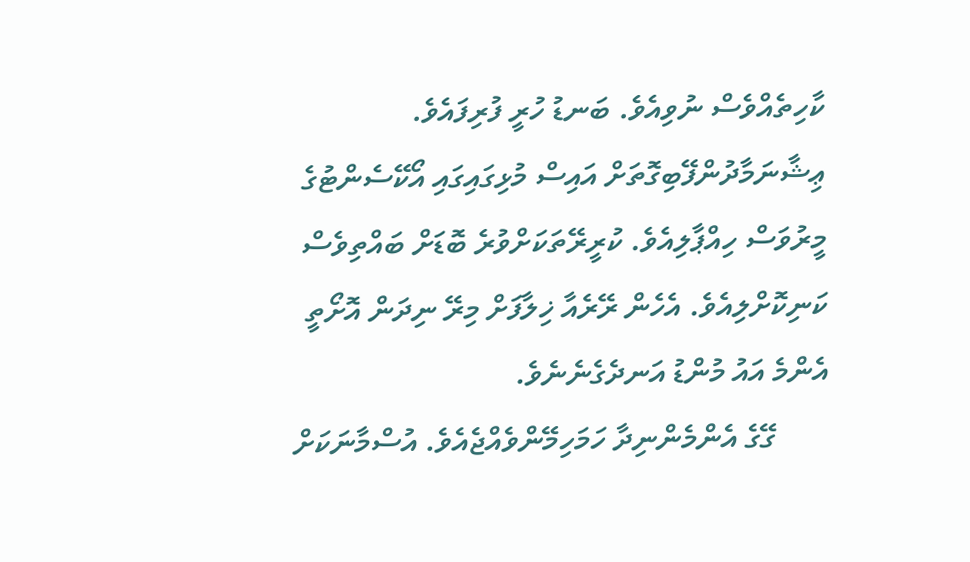ކާހިތެއްވެސް ނުވިއެވެ. ބަނޑު ހުރީ ފުރިފައެވެ. ޢިޝާނަމާދުންފޭބިގޮތަށް އައިސް މުޅިގައިގައި އޯކޭސެންޓުގެ މީރުވަސް ހިއްޕާލިއެވެ. ކުރީރޭތަކަށްވުރެ ބޮޑަށް ބައްތިވެސް ކަނިކޮށްލިއެވެ. އެހެން ރޭރެއާ ޚިލާފަށް މިރޭ ނިދަން އޮށޯތީ އެންމެ އައު މުންޑު އަނދެގެނެނެވެ.
       ގޭގެ އެންމެންނިދާ ހަމަހިމޭންވެއްޖެއެވެ. އުސްމާނަކަށް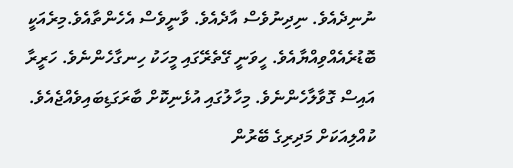ނުނިދެއެވެ. ނިދިނުވެސް އާދެއެވެ. ވާނީވެސް އެހެންތާއެވެ.މިރެއަކީ ބޮޑުރެއެއްވިއްޔާއެވެ. ހީވަނީ ގޭތެރޭގައި މީހަކު ހިނގާހެންނެވެ. ހަރީރާ އައިސް ގޮވާލާހެންނެވެ. މިހާލުގައި އުޅެނިކޮށް ބާރަގަޑިބައިވެއްޖެއެވެ. ކުއްލިއަކަށް މަދިރިގެ ބޭރުން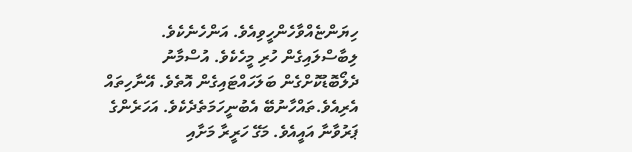ހިޔަންޏެއްވާހެންހީވިއެވެ. އަންހެނެކެވެ. ލިބާސްލައިގެން ހުރި މީހެކެވެ. އުސްމާނު ދެލޯބޮޑުކޮށްގެން ބަލަހައްޓައިގެން އޮތެވެ. އޭނާހިތައް އެރިއެވެ.ތައްހާނުބޭ އެބުނީހަމަތެދެކެވެ. އަހަރެންގެ ޕަރުވާނާ އައީއެވެ. މަގޭ ހަރީރާ މަށާއި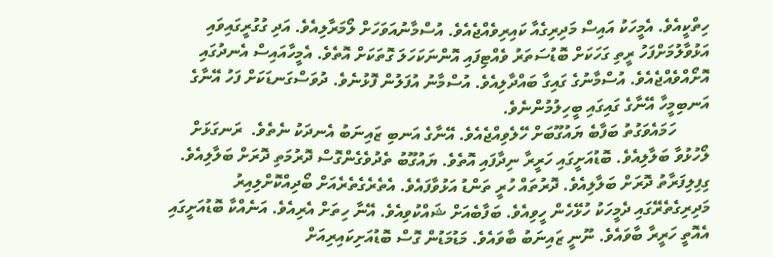ހިތްކީއެވެ. އެމީހަކު އައިސް މަދިރިގެއާ ކައިރިވެއްޖެއެވެ. އުސްމާނުއަވަހަށް ލޯމަރާލިއެވެ. އަދި ގުގުރީގައިވައި އަޅުވާލުމަށްފަހު ރީތި ގަހަކަށް ބޮޑުސަތަރު ވެއްޓިފައި އޮންނަކަހަލަ ގޮތަކަށް އޮތެވެ. އެމީހާއައިސް އެނދުގައި އޮށޯއްވެއްޖެއެވެ. އުސްމާނުގެ ގައިގާ ބައްދާލިއެވެ. އުސްމާނު އުފަލުން ފޮޅުނެވެ. ދުވަސްގަނޑަކަށް ފަހު އޭނާގެ އަނބިމީހާ އޭނާގެ ގައިގައި ބީހިލުމުންނެވެ.
        ހަމައެވަގުތު ބަފާބެ ޔައުގޫބަށް ހޭލެވިއްޖެއެވެ. އޭނާގެ އަނބި ޒައިނަބު އެނދަކު ނެތެވެ.  ރަނގަޅަށް ލޯހުޅުވާ ބަލާލިއެވެ. ބޮޑުއަށީގައި ހަރީރާ ނިދާފައި އޮތެވެ. ޔައުގޫބު ތެދުވެގެންގޮސް ދޮރުމަތި ދޮރަށް ބަލާލިއެވެ. ގިފިލިފަރާތު ދޮރަށް ބަލާލިއެވެ. ދޮރުތައް ހުރީ ތަންޑު އަޅުވާފައެވެ. އެތެރެގެތެރެއަށް ބޯދިއްކޮށްލިއިރު މަދިރިގެތެރޭގައި ދެމީހަކު ހުޅޭހެން ހީވިއެވެ. ބަފާބެއަށް ޝައްކުވިއެވެ. އޭނާ ހިތަށް އެރިއެވެ. އަނެއްކާ ބޮޑުއަށީގައި އެއޮތީ ހަރީރާ ބާވައެވެ. ނޫނީ ޒައިނަބު ބާވައެވެ. މަޑުމަޑުން ގޮސް ބޮޑުއަށިކައިރިއަށް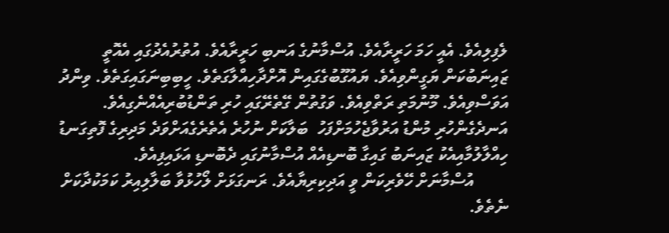ލެފިލިއެވެ. އެއީ ހަމަ ހަރީރާއެވެ. އުސްމާނުގެ އަނބި ހަރީރާއެވެ. އުތުރުއެދުގައި އެއޮތީ ޒައިނަބުކަން ޔަގީންވިއެވެ. ޔައުގޫބުގެގައިން އޮށްދާހިއްލާގަތެވެ. ހީބިބިނަގައިގަތެވެ. ވިންދު އަވަސްވިއެވެ. މޫނުމަތި ރަތްވިއެވެ. ވަގުތުން ގޭތެރޭގައި ހުރި ތަންޑުބުރިއެއްނެގިއެވެ. އަނދެގެންހުރި މުންޑު އަރުވާޖެހުމަށްފަހު  ބަލާކަށް ނުހުރެ އެތެރެގެއަށްވަދެ މަދިރިގެ ފޮތިގަނޑު ހިއްލާލުމާއިއެކު ޒައިނަބު ގައިގާ ބޮނޑިއެއް އުސްމާނުގައި ދެބޮނޑި އަޅައިފިއެވެ.
        އުސްމާނަށް ހޭވެރިކަން ވީ އަދިކިރިޔާއެވެ. ރަނގަޅަށް ލޯހުޅުވާ ބަލާލިއިރު ކަމަކުދާކަށް ނެތެވެ.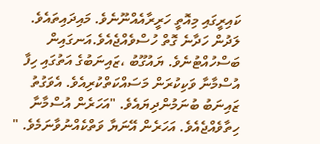ކައިރީގައި މިއޮތީ ހަރީރާއެއްނޫނެވެ. މައިދައިތައެވެ. ލަދުން ހަދާނެ ގޮތް ހުސްވެއްޖެއެވެ.އަނގައިން ބަސްހުއްޓުނެވެ. ޔައުގޫބު ،ޒައިނަބުގެ އަތުގައި ހިފާ އުސްމާނާ ވަކިކުރަން މަސައްކަތްކުރިއެވެ. އެވަގުތު ޒައިނަބު ބުނަމުންދިޔައެވެ. "އަހަރެން އުސްމާނާ ހިތާވެއްޖެއެވެ. އަހަރެން އޭނަޔާ ވަތްކެއްނުވާނަމެވެ. "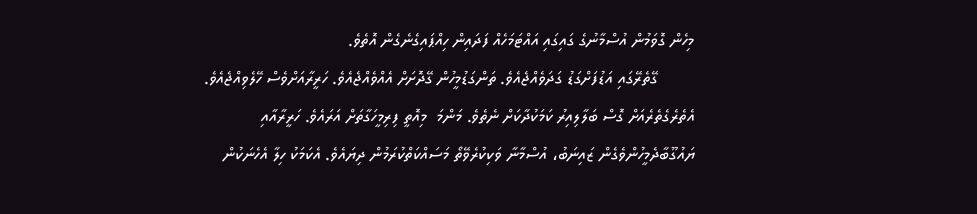މިހެން ގޮވަމުން އުސްމާނުގެ ގައިގައި އައްޓަމަހެއް ފަދައިން ހިއްޕައިގެނެގެން އޮތެވެ.
        ގޭތެރޭގައި އަޑުފަށްގަޑު ގަދަވެއްޖެއެވެ. ތަންގަޑުމީހުން ގޭދޮށަށް އެއްވެއްޖެއެވެ. ހަރީރާއަށްވެސް ހޭލެވިއްޖެއެވެ. އެތެރެގެތެރެއަށް ގޮސް ބަލާލިއިރު ކަމަކުދާކަށް ނެތެވެ. މަންމަ  މިއޮތީ ފިރިމީހަގާތަށް އަރައެވެ. ހަރީރާއާއި ޔައުގޫބާދެމީހުންވެގެން ޒައިނަބު، އުސްމާނާ ވަކިކުރެވޭތޯ މަސައްކަތްކުރަމުން ދިޔައެވެ. އެކަމަކު ހިލާ އެހެނަކުން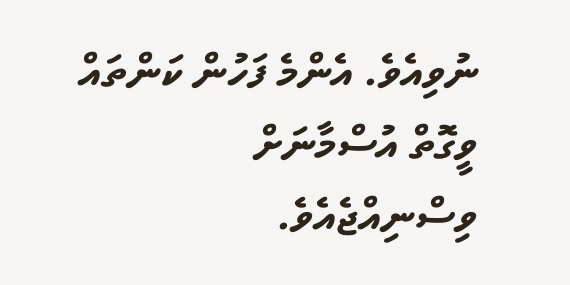ނުވިއެވެ. އެންމެ ފަހުން ކަންތައް ވީގޮތް އުސްމާނަށް ވިސްނިއްޖެއެވެ.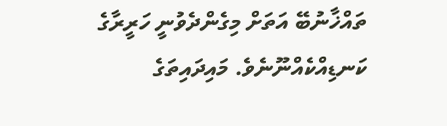ތައްޚާނުބޭ އަތަށް މިގެންދެވުނީ ހަރީރާގެ ކަނޑިއްކެއްނޫނެވެ. މައިދައިތަގެ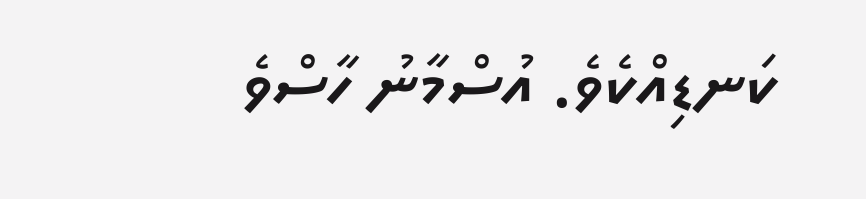ކަނޑިއްކެވެ. އުސްމާނު ހާސްވެ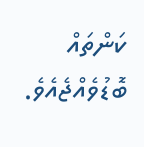ކަންތައް ބޮޑުވެއްޖެއެވެ.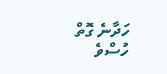ހަދާނެ ގޮތް ހުސްވެ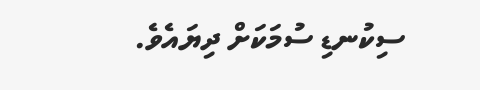ސިކުނޑި ސުމަކަށް ދިޔައެވެ.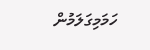ހަމަމިގަލަމުން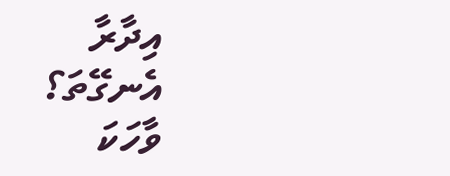އިދާރާ
އެނގޭތަ؟
ވާހަކަ